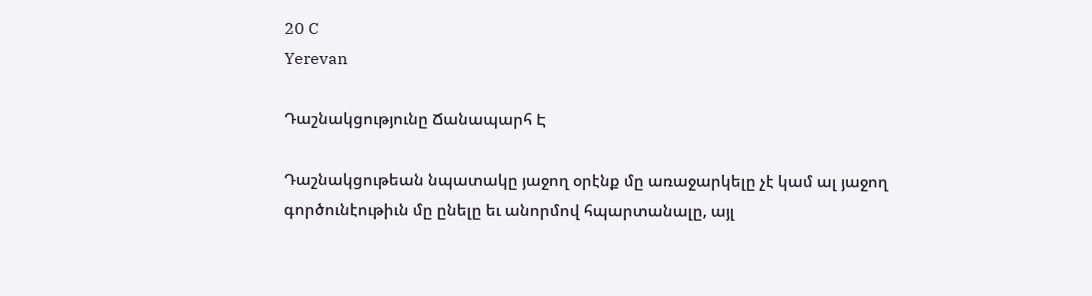20 C
Yerevan

Դաշնակցությունը Ճանապարհ Է

Դաշնակցութեան նպատակը յաջող օրէնք մը առաջարկելը չէ կամ ալ յաջող գործունէութիւն մը ընելը եւ անորմով հպարտանալը, այլ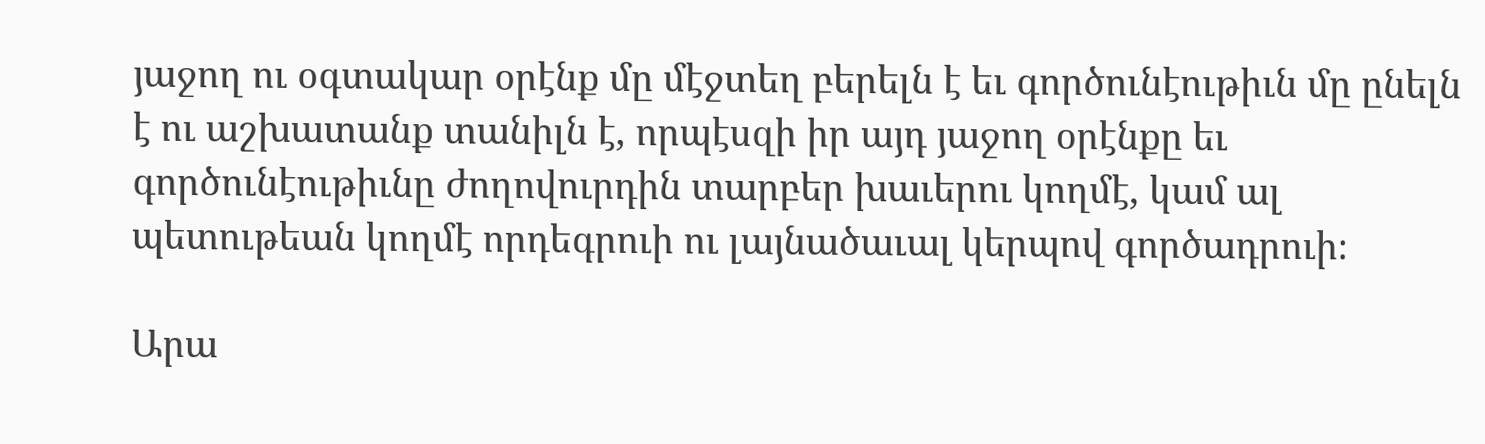յաջող ու օգտակար օրէնք մը մէջտեղ բերելն է եւ գործունէութիւն մը ընելն է ու աշխատանք տանիլն է, որպէսզի իր այդ յաջող օրէնքը եւ գործունէութիւնը ժողովուրդին տարբեր խաւերու կողմէ, կամ ալ պետութեան կողմէ որդեգրուի ու լայնածաւալ կերպով գործադրուի։

Արա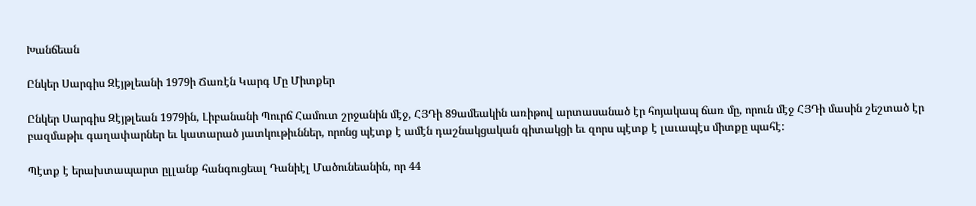Խանճեան

Ընկեր Սարգիս Զէյթլեանի 1979ի Ճառէն Կարգ Մը Միտքեր

Ընկեր Սարգիս Զէյթլեան 1979ին, Լիբանանի Պուրճ Համուտ շրջանին մէջ, ՀՅԴի 89ամեակին առիթով արտասանած էր հոյակապ ճառ մը, որուն մէջ ՀՅԴի մասին շեշտած էր բազմաթիւ գաղափարներ եւ կատարած յատկութիւններ, որոնց պէտք է ամէն դաշնակցական գիտակցի եւ զորս պէտք է լաւապէս միտքը պահէ:

Պէտք է երախտապարտ ըլլանք հանգուցեալ Դանիէլ Մածունեանին, որ 44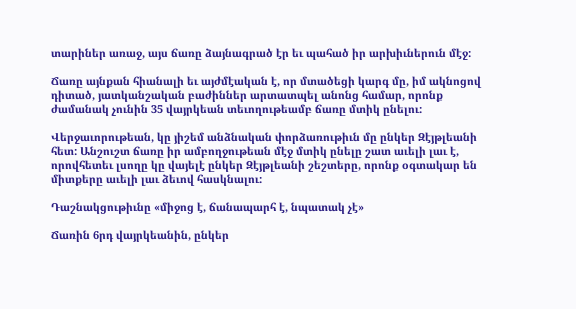տարիներ առաջ, այս ճառը ձայնագրած էր եւ պահած իր արխիւներուն մէջ:

Ճառը այնքան հիանալի եւ այժմէական է, որ մտածեցի կարգ մը, իմ ակնոցով դիտած, յատկանշական բաժիններ արտատպել անոնց համար, որոնք ժամանակ չունին 35 վայրկեան տեւողութեամբ ճառը մտիկ ընելու:

Վերջաւորութեան, կը յիշեմ անձնական փորձառութիւն մը ընկեր Զէյթլեանի հետ: Անշուշտ ճառը իր ամբողջութեան մէջ մտիկ ընելը շատ աւելի լաւ է, որովհետեւ լսողը կը վայելէ ընկեր Զէյթլեանի շեշտերը, որոնք օգտակար են միտքերը աւելի լաւ ձեւով հասկնալու:

Դաշնակցութիւնը «միջոց է, ճանապարհ է, նպատակ չէ»

Ճառին 6րդ վայրկեանին, ընկեր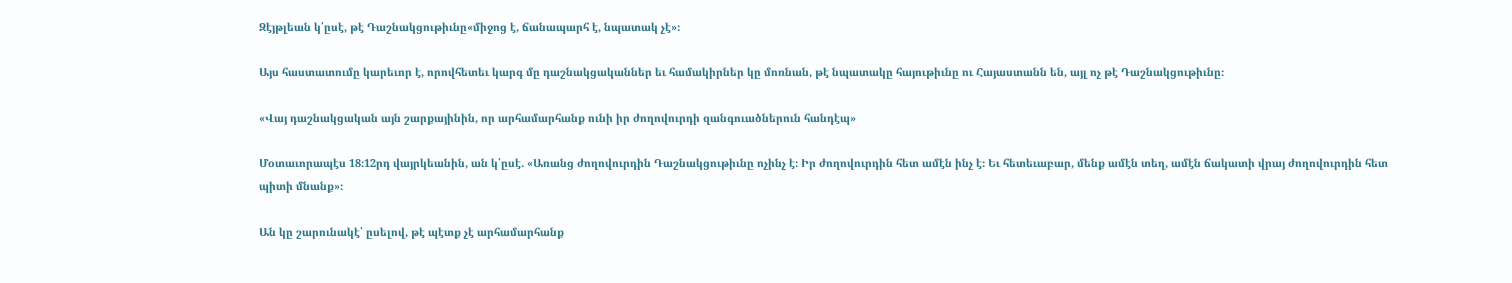Զէյթլեան կ՛ըսէ, թէ Դաշնակցութիւնը«միջոց է, ճանապարհ է, նպատակ չէ»։

Այս հաստատումը կարեւոր է, որովհետեւ կարգ մը դաշնակցականներ եւ համակիրներ կը մոռնան, թէ նպատակը հայութիւնը ու Հայաստանն են, այլ ոչ թէ Դաշնակցութիւնը։

«Վայ դաշնակցական այն շարքայինին, որ արհամարհանք ունի իր ժողովուրդի զանգուածներուն հանդէպ»

Մօտաւորապէս 18։12րդ վայրկեանին, ան կ՛ըսէ. «Առանց ժողովուրդին Դաշնակցութիւնը ոչինչ է։ Իր ժողովուրդին հետ ամէն ինչ է։ Եւ հետեւաբար, մենք ամէն տեղ, ամէն ճակատի վրայ ժողովուրդին հետ պիտի մնանք»։

Ան կը շարունակէ՝ ըսելով, թէ պէտք չէ արհամարհանք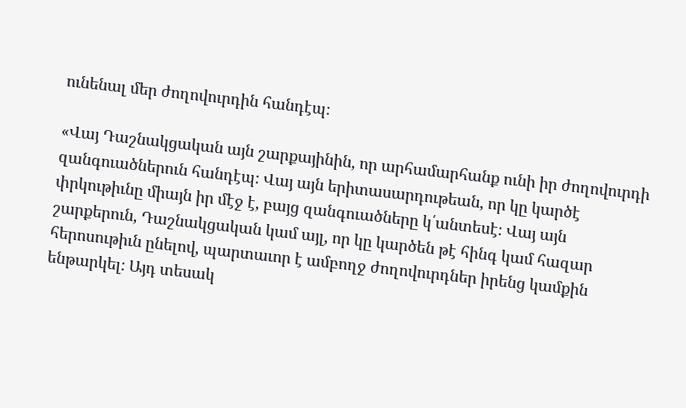ունենալ մեր ժողովուրդին հանդէպ։

«Վայ Դաշնակցական այն շարքայինին, որ արհամարհանք ունի իր ժողովուրդի զանգուածներուն հանդէպ։ Վայ այն երիտասարդութեան, որ կը կարծէ փրկութիւնը միայն իր մէջ է, բայց զանգուածները կ՛անտեսէ։ Վայ այն շարքերուն, Դաշնակցական կամ այլ, որ կը կարծեն թէ հինգ կամ հազար հերոսութիւն ընելով, պարտաւոր է ամբողջ ժողովուրդներ իրենց կամքին ենթարկել։ Այդ տեսակ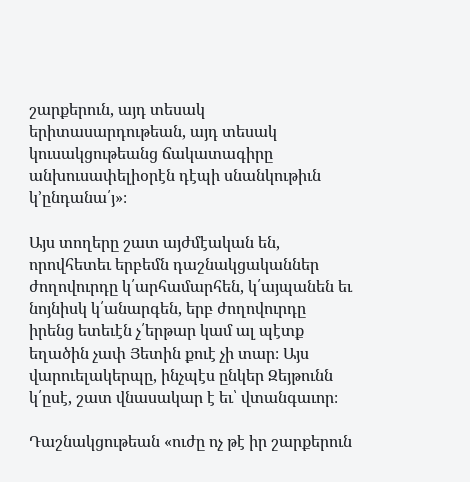շարքերուն, այդ տեսակ երիտասարդութեան, այդ տեսակ կուսակցութեանց ճակատագիրը անխուսափելիօրէն դէպի սնանկութիւն կ՚ընդանա՛յ»։

Այս տողերը շատ այժմէական են, որովհետեւ երբեմն դաշնակցականներ ժողովուրդը կ՛արհամարհեն, կ՛այպանեն եւ նոյնիսկ կ՛անարգեն, երբ ժողովուրդը իրենց ետեւէն չ՛երթար կամ ալ պէտք եղածին չափ Յետին քուէ չի տար։ Այս վարուելակերպը, ինչպէս ընկեր Զեյթունն կ՛ըսէ, շատ վնասակար է եւ՝ վտանգաւոր։

Դաշնակցութեան «ուժը ոչ թէ իր շարքերուն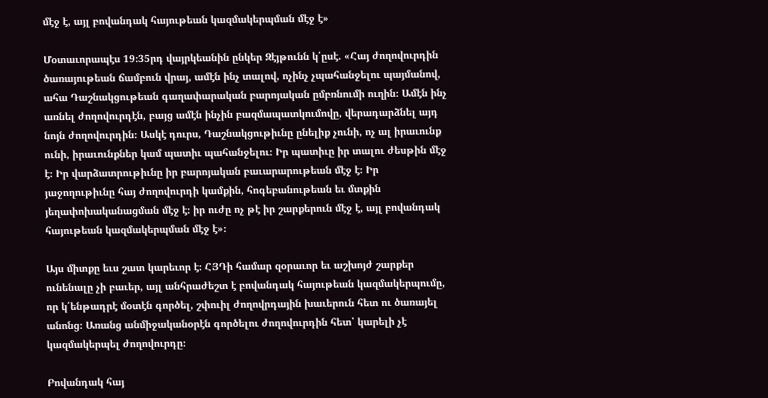մէջ է, այլ բովանդակ հայութեան կազմակերպման մէջ է»

Մօտաւորապէս 19։35րդ վայրկեանին ընկեր Զէյթունն կ՛ըսէ. «Հայ ժողովուրդին ծառայութեան ճամբուն վրայ, ամէն ինչ տալով, ոչինչ չպահանջելու պայմանով, ահա Դաշնակցութեան գաղափարական բարոյական ըմբռնումի ուղին։ Ամէն ինչ առնել ժողովուրդէն, բայց ամէն ինչին բազմապատկումովը, վերադարձնել այդ նոյն ժողովուրդին։ Ասկէ դուրս, Դաշնակցութիւնը ընելիք չունի, ոչ ալ իրաւունք ունի, իրաւունքներ կամ պատիւ պահանջելու։ Իր պատիւը իր տալու ժեսթին մէջ է։ Իր վարձատրութիւնը իր բարոյական բաւարարութեան մէջ է։ Իր յաջողութիւնը հայ ժողովուրդի կամքին, հոգեբանութեան եւ մտքին յեղափոխականացման մէջ է։ իր ուժը ոչ թէ իր շարքերուն մէջ է, այլ բովանդակ հայութեան կազմակերպման մէջ է»։

Այս միտքը եւս շատ կարեւոր է։ ՀՅԴի համար զօրաւոր եւ աշխոյժ շարքեր ունենալը չի բաւեր, այլ անհրաժեշտ է բովանդակ հայութեան կազմակերպումը, որ կ՛ենթադրէ մօտէն գործել, շփուիլ ժողովրդային խաւերուն հետ ու ծառայել անոնց։ Առանց անմիջականօրէն գործելու ժողովուրդին հետ՝ կարելի չէ կազմակերպել ժողովուրդը։

Բովանդակ հայ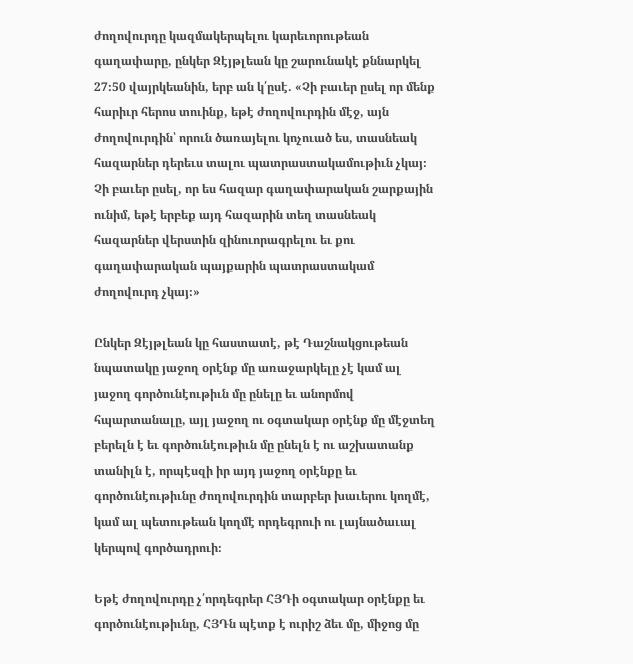ժողովուրդը կազմակերպելու կարեւորութեան գաղափարը, ընկեր Զէյթլեան կը շարունակէ քննարկել 27։50 վայրկեանին, երբ ան կ՛ըսէ. «Չի բաւեր ըսել որ մենք հարիւր հերոս տուինք, եթէ ժողովուրդին մէջ, այն ժողովուրդին՝ որուն ծառայելու կոչուած ես, տասնեակ հազարներ դերեւս տալու պատրաստակամութիւն չկայ։ Չի բաւեր ըսել, որ ես հազար գաղափարական շարքային ունիմ, եթէ երբեք այդ հազարին տեղ տասնեակ հազարներ վերստին զինուորագրելու եւ քու գաղափարական պայքարին պատրաստակամ ժողովուրդ չկայ։»

Ընկեր Զէյթլեան կը հաստատէ, թէ Դաշնակցութեան նպատակը յաջող օրէնք մը առաջարկելը չէ կամ ալ յաջող գործունէութիւն մը ընելը եւ անորմով հպարտանալը, այլ յաջող ու օգտակար օրէնք մը մէջտեղ բերելն է եւ գործունէութիւն մը ընելն է ու աշխատանք տանիլն է, որպէսզի իր այդ յաջող օրէնքը եւ գործունէութիւնը ժողովուրդին տարբեր խաւերու կողմէ, կամ ալ պետութեան կողմէ որդեգրուի ու լայնածաւալ կերպով գործադրուի։

Եթէ ժողովուրդը չ՛որդեգրեր ՀՅԴի օգտակար օրէնքը եւ գործունէութիւնը, ՀՅԴն պէտք է ուրիշ ձեւ մը, միջոց մը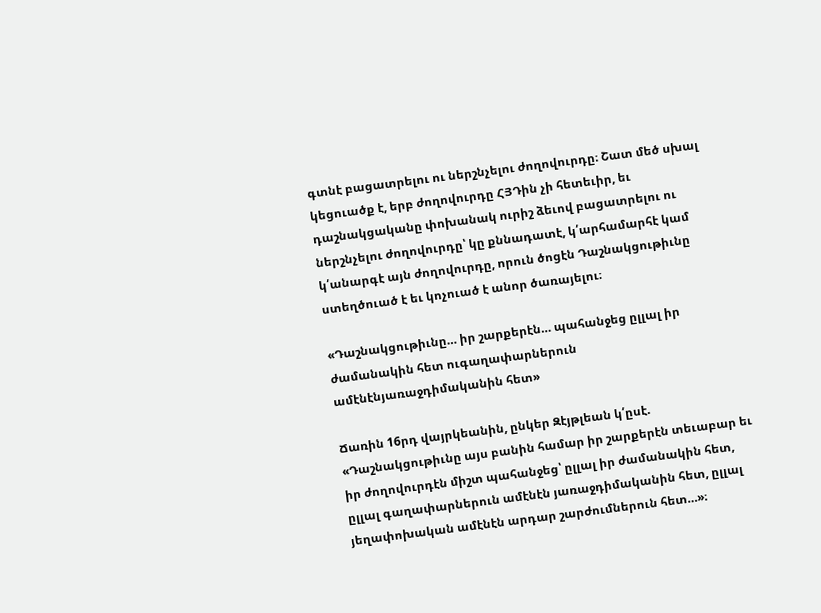գտնէ բացատրելու ու ներշնչելու ժողովուրդը։ Շատ մեծ սխալ կեցուածք է, երբ ժողովուրդը ՀՅԴին չի հետեւիր, եւ դաշնակցականը փոխանակ ուրիշ ձեւով բացատրելու ու ներշնչելու ժողովուրդը՝ կը քննադատէ, կ՛արհամարհէ կամ կ՛անարգէ այն ժողովուրդը, որուն ծոցէն Դաշնակցութիւնը ստեղծուած է եւ կոչուած է անոր ծառայելու։

«Դաշնակցութիւնը… իր շարքերէն… պահանջեց ըլլալ իր ժամանակին հետ ուգաղափարներուն ամէնէնյառաջդիմականին հետ»

Ճառին 16րդ վայրկեանին, ընկեր Զէյթլեան կ՛ըսէ. «Դաշնակցութիւնը այս բանին համար իր շարքերէն տեւաբար եւ իր ժողովուրդէն միշտ պահանջեց՝ ըլլալ իր ժամանակին հետ, ըլլալ գաղափարներուն ամէնէն յառաջդիմականին հետ, ըլլալ յեղափոխական ամէնէն արդար շարժումներուն հետ…»։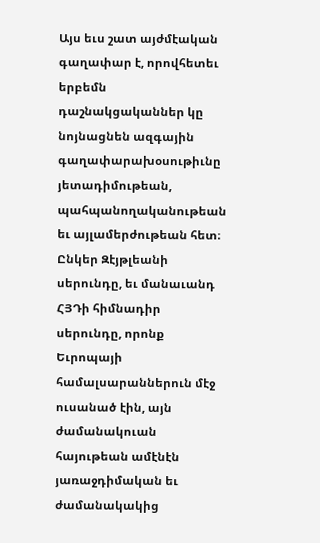Այս եւս շատ այժմէական գաղափար է, որովհետեւ երբեմն դաշնակցականներ կը նոյնացնեն ազգային գաղափարախօսութիւնը յետադիմութեան, պահպանողականութեան եւ այլամերժութեան հետ։ Ընկեր Զէյթլեանի սերունդը, եւ մանաւանդ ՀՅԴի հիմնադիր սերունդը, որոնք Եւրոպայի համալսարաններուն մէջ ուսանած էին, այն ժամանակուան հայութեան ամէնէն յառաջդիմական եւ ժամանակակից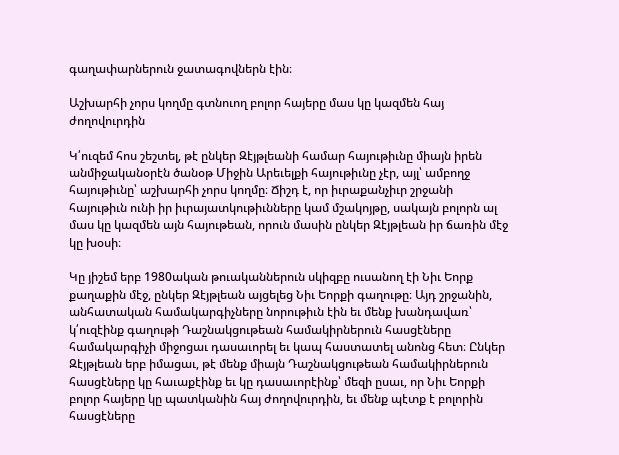գաղափարներուն ջատագովներն էին։

Աշխարհի չորս կողմը գտնուող բոլոր հայերը մաս կը կազմեն հայ ժողովուրդին

Կ՛ուզեմ հոս շեշտել, թէ ընկեր Զէյթլեանի համար հայութիւնը միայն իրեն անմիջականօրէն ծանօթ Միջին Արեւելքի հայութիւնը չէր, այլ՝ ամբողջ հայութիւնը՝ աշխարհի չորս կողմը։ Ճիշդ է, որ իւրաքանչիւր շրջանի հայութիւն ունի իր իւրայատկութիւնները կամ մշակոյթը, սակայն բոլորն ալ մաս կը կազմեն այն հայութեան, որուն մասին ընկեր Զէյթլեան իր ճառին մէջ կը խօսի։

Կը յիշեմ երբ 1980ական թուականներուն սկիզբը ուսանող էի Նիւ Եորք քաղաքին մէջ, ընկեր Զէյթլեան այցելեց Նիւ Եորքի գաղութը։ Այդ շրջանին, անհատական համակարգիչները նորութիւն էին եւ մենք խանդավառ՝ կ՛ուզէինք գաղութի Դաշնակցութեան համակիրներուն հասցէները համակարգիչի միջոցաւ դասաւորել եւ կապ հաստատել անոնց հետ։ Ընկեր Զէյթլեան երբ իմացաւ, թէ մենք միայն Դաշնակցութեան համակիրներուն հասցէները կը հաւաքէինք եւ կը դասաւորէինք՝ մեզի ըսաւ, որ Նիւ Եորքի բոլոր հայերը կը պատկանին հայ ժողովուրդին, եւ մենք պէտք է բոլորին հասցէները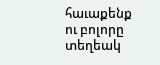հաւաքենք ու բոլորը տեղեակ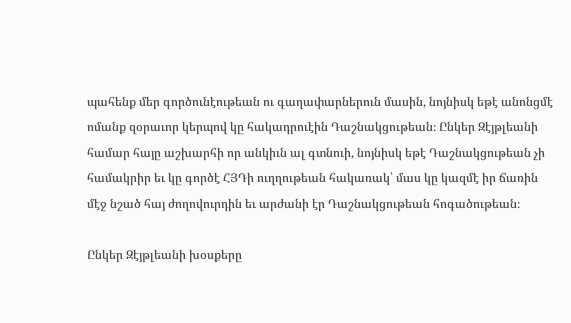պահենք մեր գործունէութեան ու գաղափարներուն մասին, նոյնիսկ եթէ անոնցմէ ոմանք զօրաւոր կերպով կը հակադրուէին Դաշնակցութեան։ Ընկեր Զէյթլեանի համար հայը աշխարհի որ անկիւն ալ գտնուի, նոյնիսկ եթէ Դաշնակցութեան չի համակրիր եւ կը գործէ ՀՅԴի ուղղութեան հակառակ՝ մաս կը կազմէ իր ճառին մէջ նշած հայ ժողովուրդին եւ արժանի էր Դաշնակցութեան հոգածութեան։

Ընկեր Զէյթլեանի խօսքերը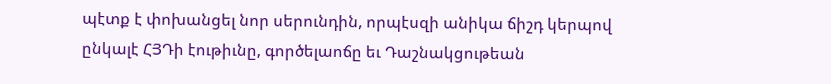պէտք է փոխանցել նոր սերունդին, որպէսզի անիկա ճիշդ կերպով ընկալէ ՀՅԴի էութիւնը, գործելաոճը եւ Դաշնակցութեան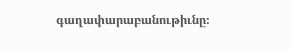գաղափարաբանութիւնը։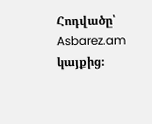Հոդվածը՝ Asbarez.am կայքից։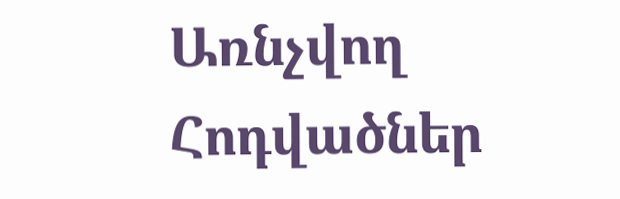Առնչվող Հոդվածներ